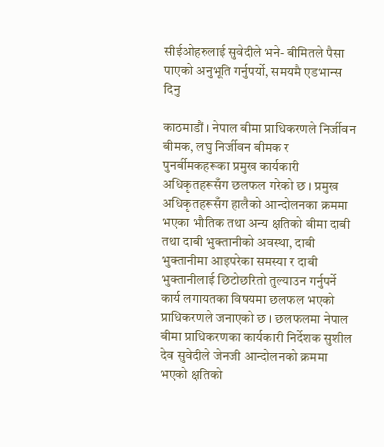सीईओहरुलाई सुवेदीले भने- बीमितले पैसा पाएको अनुभूति गर्नुपर्यो, समयमै एडभान्स दिनु

काठमाडौं । नेपाल बीमा प्राधिकरणले निर्जीवन बीमक, लघु निर्जीवन बीमक र पुनर्बीमकहरूका प्रमुख कार्यकारी अधिकृतहरूसँग छलफल गरेको छ । प्रमुख अधिकृतहरूसँग हालैको आन्दोलनका क्रममा भएका भौतिक तथा अन्य क्षतिको बीमा दाबी तथा दाबी भुक्तानीको अवस्था, दाबी भुक्तानीमा आइपरेका समस्या र दाबी भुक्तानीलाई छिटोछरितो तुल्याउन गर्नुपर्ने कार्य लगायतका विषयमा छलफल भएको प्राधिकरणले जनाएको छ । छलफलमा नेपाल बीमा प्राधिकरणका कार्यकारी निर्देशक सुशील देव सुवेदीले जेनजी आन्दोलनको क्रममा भएको क्षतिको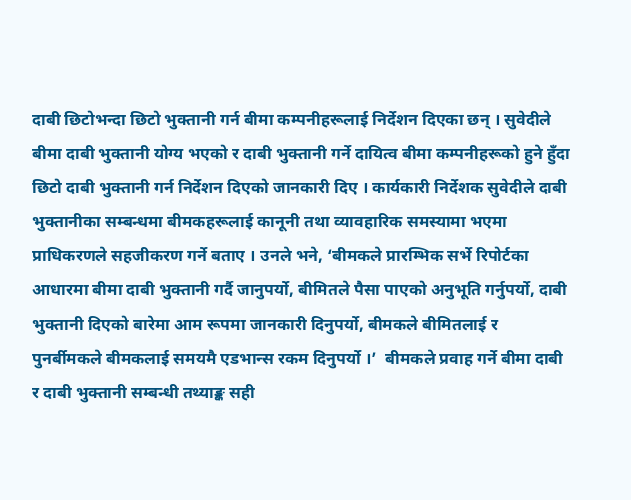दाबी छिटोभन्दा छिटो भुक्तानी गर्न बीमा कम्पनीहरूलाई निर्देशन दिएका छन् । सुवेदीले  बीमा दाबी भुक्तानी योग्य भएको र दाबी भुक्तानी गर्ने दायित्व बीमा कम्पनीहरूको हुने हुँदा छिटो दाबी भुक्तानी गर्न निर्देशन दिएको जानकारी दिए । कार्यकारी निर्देशक सुवेदीले दाबी भुक्तानीका सम्बन्धमा बीमकहरूलाई कानूनी तथा व्यावहारिक समस्यामा भएमा प्राधिकरणले सहजीकरण गर्ने बताए । उनले भने, ‘बीमकले प्रारम्भिक सर्भे रिपोर्टका आधारमा बीमा दाबी भुक्तानी गर्दै जानुपर्यो, बीमितले पैसा पाएको अनुभूति गर्नुपर्यो, दाबी भुक्तानी दिएको बारेमा आम रूपमा जानकारी दिनुपर्यो, बीमकले बीमितलाई र पुनर्बीमकले बीमकलाई समयमै एडभान्स रकम दिनुपर्यो ।’  बीमकले प्रवाह गर्ने बीमा दाबी र दाबी भुक्तानी सम्बन्धी तथ्याङ्क सही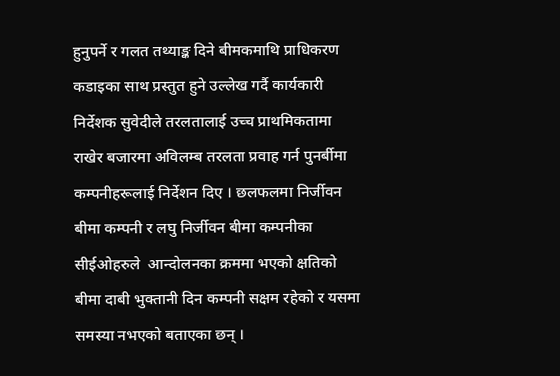हुनुपर्ने र गलत तथ्याङ्क दिने बीमकमाथि प्राधिकरण कडाइका साथ प्रस्तुत हुने उल्लेख गर्दै कार्यकारी निर्देशक सुवेदीले तरलतालाई उच्च प्राथमिकतामा राखेर बजारमा अविलम्ब तरलता प्रवाह गर्न पुनर्बीमा कम्पनीहरूलाई निर्देशन दिए । छलफलमा निर्जीवन बीमा कम्पनी र लघु निर्जीवन बीमा कम्पनीका सीईओहरुले  आन्दोलनका क्रममा भएको क्षतिको बीमा दाबी भुक्तानी दिन कम्पनी सक्षम रहेको र यसमा समस्या नभएको बताएका छन् ।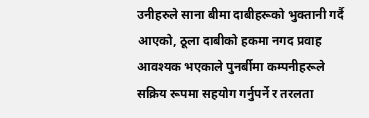उनीहरुले साना बीमा दाबीहरूको भुक्तानी गर्दै आएको, ठूला दाबीको हकमा नगद प्रवाह आवश्यक भएकाले पुनर्बीमा कम्पनीहरूले सक्रिय रूपमा सहयोग गर्नुपर्ने र तरलता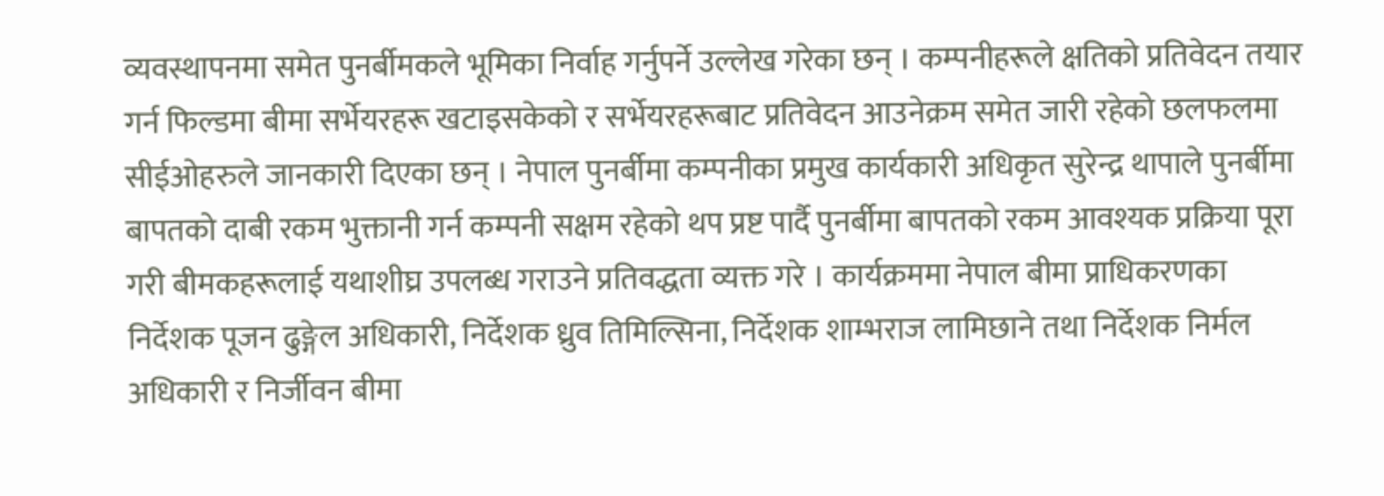व्यवस्थापनमा समेत पुनर्बीमकले भूमिका निर्वाह गर्नुपर्ने उल्लेख गरेका छन् । कम्पनीहरूले क्षतिको प्रतिवेदन तयार गर्न फिल्डमा बीमा सर्भेयरहरू खटाइसकेको र सर्भेयरहरूबाट प्रतिवेदन आउनेक्रम समेत जारी रहेको छलफलमा सीईओहरुले जानकारी दिएका छन् । नेपाल पुनर्बीमा कम्पनीका प्रमुख कार्यकारी अधिकृत सुरेन्द्र थापाले पुनर्बीमा बापतको दाबी रकम भुक्तानी गर्न कम्पनी सक्षम रहेको थप प्रष्ट पार्दै पुनर्बीमा बापतको रकम आवश्यक प्रक्रिया पूरा गरी बीमकहरूलाई यथाशीघ्र उपलब्ध गराउने प्रतिवद्धता व्यक्त गरे । कार्यक्रममा नेपाल बीमा प्राधिकरणका निर्देशक पूजन ढुङ्गेल अधिकारी, निर्देशक ध्रुव तिमिल्सिना, निर्देशक शाम्भराज लामिछाने तथा निर्देशक निर्मल अधिकारी र निर्जीवन बीमा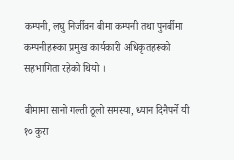कम्पनी, लघु निर्जीवन बीमा कम्पनी तथा पुनर्बीमा कम्पनीहरूका प्रमुख कार्यकारी अधिकृतहरूको सहभागिता रहेको थियो ।

बीमामा सानो गल्ती ठूलो समस्या, ध्यान दिनैपर्ने यी १० कुरा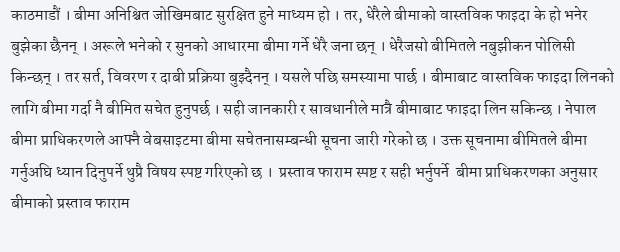काठमाडौं । बीमा अनिश्चित जोखिमबाट सुरक्षित हुने माध्यम हो । तर, धेरैले बीमाको वास्तविक फाइदा के हो भनेर बुझेका छैनन् । अरूले भनेको र सुनको आधारमा बीमा गर्ने धेरै जना छन् । धेरैजसो बीमितले नबुझीकन पोलिसी किन्छन् । तर सर्त, विवरण र दाबी प्रक्रिया बुझ्दैनन् । यसले पछि समस्यामा पार्छ । बीमाबाट वास्तविक फाइदा लिनको लागि बीमा गर्दा नै बीमित सचेत हुनुपर्छ । सही जानकारी र सावधानीले मात्रै बीमाबाट फाइदा लिन सकिन्छ । नेपाल बीमा प्राधिकरणले आफ्नै वेबसाइटमा बीमा सचेतनासम्बन्धी सूचना जारी गरेको छ । उक्त सूचनामा बीमितले बीमा गर्नुअघि ध्यान दिनुपर्ने थुप्रै विषय स्पष्ट गरिएको छ ।  प्रस्ताव फाराम स्पष्ट र सही भर्नुपर्ने  बीमा प्राधिकरणका अनुसार बीमाको प्रस्ताव फाराम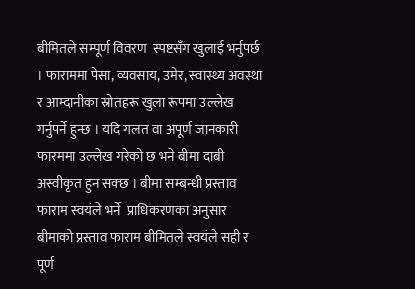बीमितले सम्पूर्ण विवरण  स्पष्टसँग खुलाई भर्नुपर्छ । फाराममा पेसा, व्यवसाय, उमेर, स्वास्थ्य अवस्था र आम्दानीका स्रोतहरू खुला रूपमा उल्लेख गर्नुपर्ने हुन्छ । यदि गलत वा अपूर्ण जानकारी फारममा उल्लेख गरेको छ भने बीमा दाबी अस्वीकृत हुन सक्छ । बीमा सम्बन्धी प्रस्ताव फाराम स्वयंले भर्ने  प्राधिकरणका अनुसार बीमाको प्रस्ताव फाराम बीमितले स्वयंले सही र पूर्ण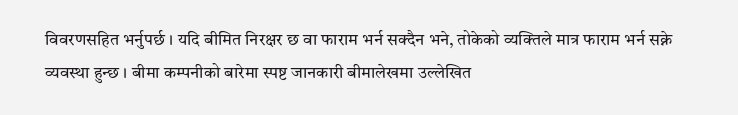विवरणसहित भर्नुपर्छ । यदि बीमित निरक्षर छ वा फाराम भर्न सक्दैन भने, तोकेको व्यक्तिले मात्र फाराम भर्न सक्ने व्यवस्था हुन्छ । बीमा कम्पनीको बारेमा स्पष्ट जानकारी बीमालेखमा उल्लेखित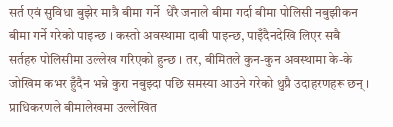सर्त एवं सुविधा बुझेर मात्रै बीमा गर्ने  धेरै जनाले बीमा गर्दा बीमा पोलिसी नबुझीकन बीमा गर्ने गरेको पाइन्छ । कस्तो अवस्थामा दाबी पाइन्छ, पाइँदैनदेखि लिएर सबै सर्तहरु पोलिसीमा उल्लेख गरिएको हुन्छ । तर, बीमितले कुन-कुन अवस्थामा के-के जोखिम कभर हुँदैन भन्ने कुरा नबुझ्दा पछि समस्या आउने गरेको थुप्रै उदाहरणहरू छन् । प्राधिकरणले बीमालेखमा उल्लेखित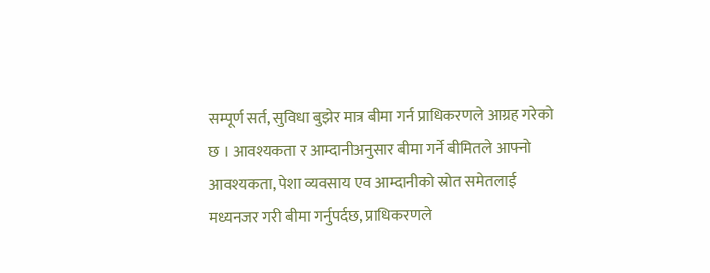सम्पूर्ण सर्त, सुविधा बुझेर मात्र बीमा गर्न प्राधिकरणले आग्रह गरेको छ । आवश्यकता र आम्दानीअनुसार बीमा गर्ने बीमितले आफ्नो आवश्यकता, पेशा व्यवसाय एव आम्दानीको स्रोत समेतलाई मध्यनजर गरी बीमा गर्नुपर्दछ, प्राधिकरणले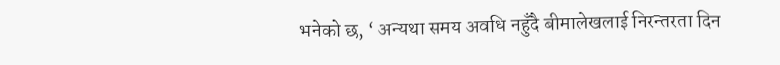भनेको छ, ‘ अन्यथा समय अवधि नहुँदै बीमालेखलाई निरन्तरता दिन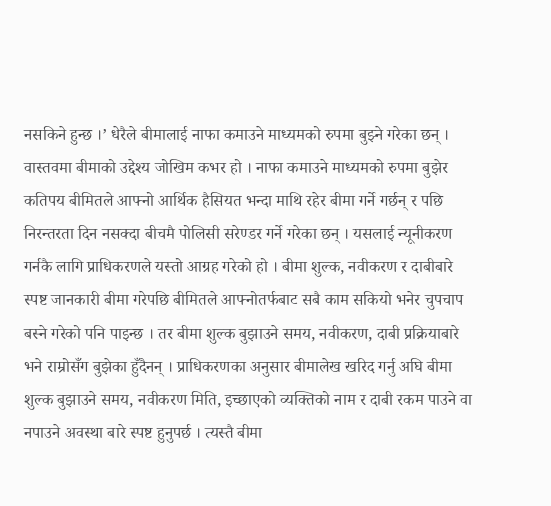नसकिने हुन्छ ।’ धेरैले बीमालाई नाफा कमाउने माध्यमको रुपमा बुझ्ने गरेका छन् । वास्तवमा बीमाको उद्देश्य जोखिम कभर हो । नाफा कमाउने माध्यमको रुपमा बुझेर कतिपय बीमितले आफ्नो आर्थिक हैसियत भन्दा माथि रहेर बीमा गर्ने गर्छन् र पछि निरन्तरता दिन नसक्दा बीचमै पोलिसी सरेण्डर गर्ने गरेका छन् । यसलाई न्यूनीकरण गर्नकै लागि प्राधिकरणले यस्तो आग्रह गरेको हो । बीमा शुल्क, नवीकरण र दाबीबारे स्पष्ट जानकारी बीमा गरेपछि बीमितले आफ्नोतर्फबाट सबै काम सकियो भनेर चुपचाप बस्ने गरेको पनि पाइन्छ । तर बीमा शुल्क बुझाउने समय, नवीकरण, दाबी प्रक्रियाबारे भने राम्रोसँग बुझेका हुँदैनन् । प्राधिकरणका अनुसार बीमालेख खरिद गर्नु अघि बीमा शुल्क बुझाउने समय, नवीकरण मिति, इच्छाएको व्यक्तिको नाम र दाबी रकम पाउने वा नपाउने अवस्था बारे स्पष्ट हुनुपर्छ । त्यस्तै बीमा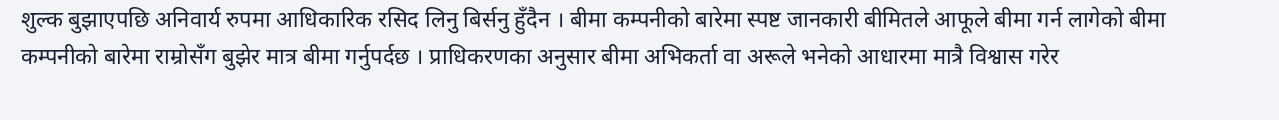शुल्क बुझाएपछि अनिवार्य रुपमा आधिकारिक रसिद लिनु बिर्सनु हुँदैन । बीमा कम्पनीको बारेमा स्पष्ट जानकारी बीमितले आफूले बीमा गर्न लागेको बीमा कम्पनीको बारेमा राम्रोसँग बुझेर मात्र बीमा गर्नुपर्दछ । प्राधिकरणका अनुसार बीमा अभिकर्ता वा अरूले भनेको आधारमा मात्रै विश्वास गरेर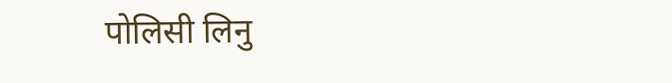पोलिसी लिनु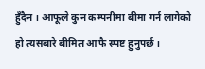हुँदैन । आफूले कुन कम्पनीमा बीमा गर्न लागेको हो त्यसबारे बीमित आफै स्पष्ट हुनुपर्छ ।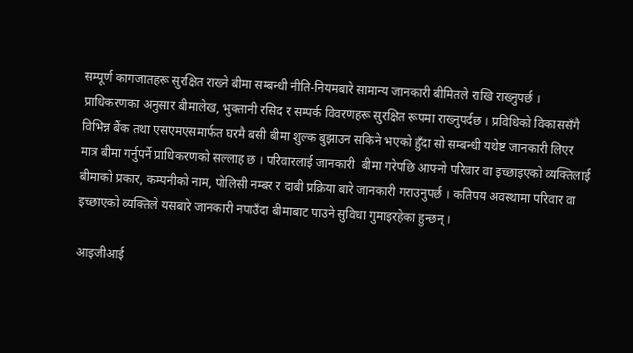सम्पूर्ण कागजातहरू सुरक्षित राख्ने बीमा सम्बन्धी नीति-नियमबारे सामान्य जानकारी बीमितले राखि राख्नुपर्छ । प्राधिकरणका अनुसार बीमालेख, भुक्तानी रसिद र सम्पर्क विवरणहरू सुरक्षित रूपमा राख्नुपर्दछ । प्रविधिको विकाससँगै विभिन्न बैंक तथा एसएमएसमार्फत घरमै बसी बीमा शुल्क बुझाउन सकिने भएको हुँदा सो सम्बन्धी यथेष्ट जानकारी लिएर मात्र बीमा गर्नुपर्ने प्राधिकरणको सल्लाह छ । परिवारलाई जानकारी  बीमा गरेपछि आफ्नो परिवार वा इच्छाइएको व्यक्तिलाई बीमाको प्रकार, कम्पनीको नाम, पोलिसी नम्बर र दाबी प्रक्रिया बारे जानकारी गराउनुपर्छ । कतिपय अवस्थामा परिवार वा इच्छाएको व्यक्तिले यसबारे जानकारी नपाउँदा बीमाबाट पाउने सुविधा गुमाइरहेका हुन्छन् ।

आइजीआई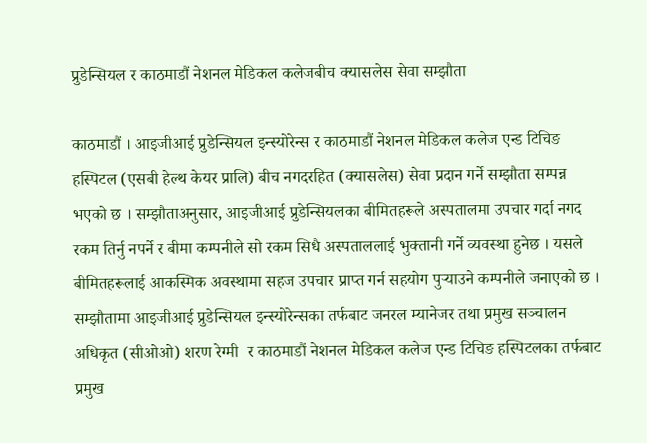प्रुडेन्सियल र काठमाडौं नेशनल मेडिकल कलेजबीच क्यासलेस सेवा सम्झौता

काठमाडौं । आइजीआई प्रुडेन्सियल इन्स्योरेन्स र काठमाडौं नेशनल मेडिकल कलेज एन्ड टिचिङ हस्पिटल (एसबी हेल्थ केयर प्रालि) बीच नगदरहित (क्यासलेस) सेवा प्रदान गर्ने सम्झौता सम्पन्न भएको छ । सम्झौताअनुसार, आइजीआई प्रुडेन्सियलका बीमितहरूले अस्पतालमा उपचार गर्दा नगद रकम तिर्नु नपर्ने र बीमा कम्पनीले सो रकम सिधै अस्पताललाई भुक्तानी गर्ने व्यवस्था हुनेछ । यसले बीमितहरूलाई आकस्मिक अवस्थामा सहज उपचार प्राप्त गर्न सहयोग पुर्‍याउने कम्पनीले जनाएको छ । सम्झौतामा आइजीआई प्रुडेन्सियल इन्स्योरेन्सका तर्फबाट जनरल म्यानेजर तथा प्रमुख सञ्चालन अधिकृत (सीओओ) शरण रेग्मी  र काठमाडौं नेशनल मेडिकल कलेज एन्ड टिचिङ हस्पिटलका तर्फबाट प्रमुख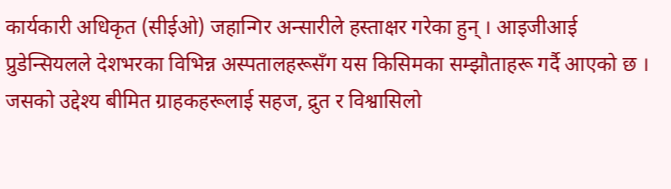कार्यकारी अधिकृत (सीईओ) जहान्गिर अन्सारीले हस्ताक्षर गरेका हुन् । आइजीआई प्रुडेन्सियलले देशभरका विभिन्न अस्पतालहरूसँग यस किसिमका सम्झौताहरू गर्दै आएको छ । जसको उद्देश्य बीमित ग्राहकहरूलाई सहज, द्रुत र विश्वासिलो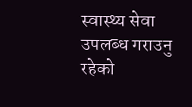स्वास्थ्य सेवा उपलब्ध गराउनु रहेको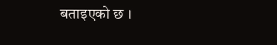बताइएको छ ।